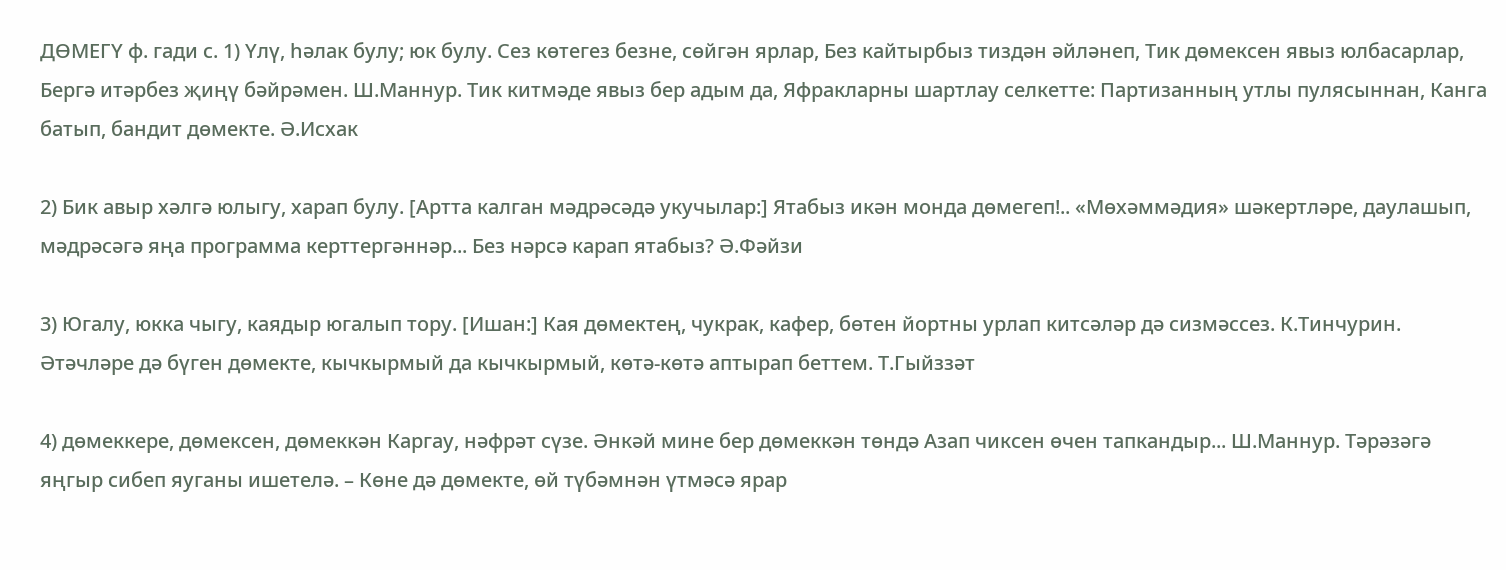ДӨМЕГҮ ф. гади с. 1) Үлү, һәлак булу; юк булу. Сез көтегез безне, сөйгән ярлар, Без кайтырбыз тиздән әйләнеп, Тик дөмексен явыз юлбасарлар, Бергә итәрбез җиңү бәйрәмен. Ш.Маннур. Тик китмәде явыз бер адым да, Яфракларны шартлау селкетте: Партизанның утлы пулясыннан, Канга батып, бандит дөмекте. Ә.Исхак

2) Бик авыр хәлгә юлыгу, харап булу. [Артта калган мәдрәсәдә укучылар:] Ятабыз икән монда дөмегеп!.. «Мөхәммәдия» шәкертләре, даулашып, мәдрәсәгә яңа программа керттергәннәр... Без нәрсә карап ятабыз? Ә.Фәйзи

3) Югалу, юкка чыгу, каядыр югалып тору. [Ишан:] Кая дөмектең, чукрак, кафер, бөтен йортны урлап китсәләр дә сизмәссез. К.Тинчурин. Әтәчләре дә бүген дөмекте, кычкырмый да кычкырмый, көтә-көтә аптырап беттем. Т.Гыйззәт

4) дөмеккере, дөмексен, дөмеккән Каргау, нәфрәт сүзе. Әнкәй мине бер дөмеккән төндә Азап чиксен өчен тапкандыр... Ш.Маннур. Тәрәзәгә яңгыр сибеп яуганы ишетелә. – Көне дә дөмекте, өй түбәмнән үтмәсә ярар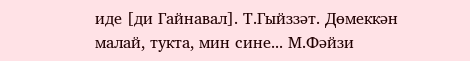иде [ди Гайнавал]. Т.Гыйззәт. Дөмеккән малай, тукта, мин сине... М.Фәйзи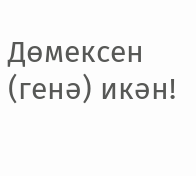Дөмексен (генә) икән!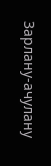Зарлану-ачулану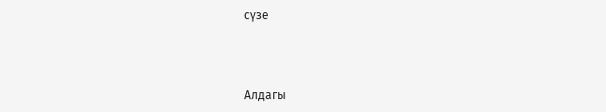сүзе



Алдагы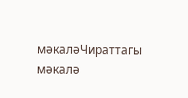мәкаләЧираттагы мәкалә